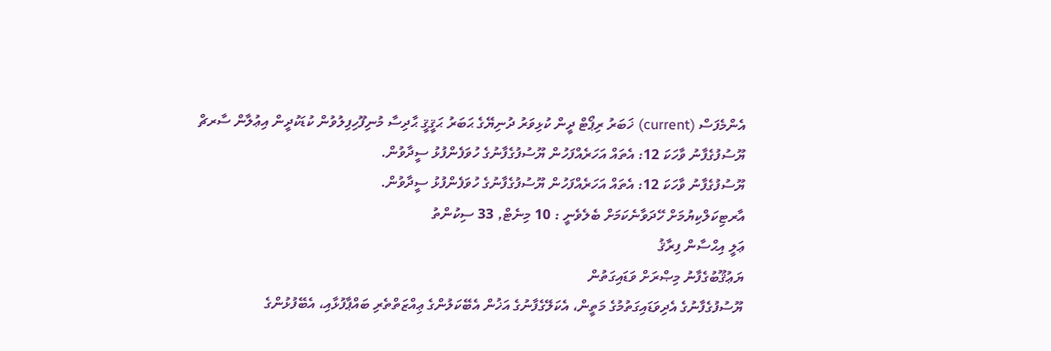އެންމެފަސް (current) ޚަބަރު ރިޕޯޓް ދީން ކުޅިވަރު ދުނިޔޭގެ ޙަބަރު ޙަޤީޤީ ޙާދިސާ މުނިފޫހިފިލުވުން ކުޑަކުދީން އިޢުލާން ސާރޗް
ޔޫސުފުގެފާނު ވާހަކަ 12: އެތައް އަހަރެއްފަހުން ޔޫސުފުގެފާނުގެ ހުވަފެންފުޅު ސީދާވުން.
ޔޫސުފުގެފާނު ވާހަކަ 12: އެތައް އަހަރެއްފަހުން ޔޫސުފުގެފާނުގެ ހުވަފެންފުޅު ސީދާވުން.
އާރޓިކަލްކިޔުމަށް ހޭދަވާނެކަމަށް ބެލެވެނީ : 10 މިނެޓް, 33 ސިކުންތު
ޢަލީ އިޙްސާން ފިރާޤު
ޔަޢުޤޫބުގެފާނު މިޞްރަށް ވަޑައިގަތުން
ޔޫސުފުގެފާނުގެ އެދިވަޑައިގަތުމުގެ މަތީން، އެކަލޭގެފާނުގެ އަޚުން އެބޭކަލުންގެ ޢިއްޒަތްތެރި ބައްޕާފުޅާއި، އެބޭފުޅުންގެ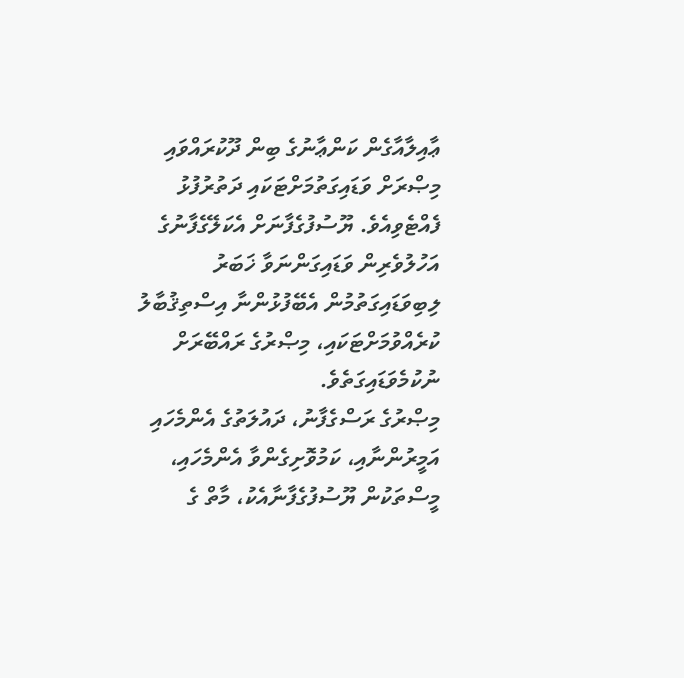ޢާއިލާއާގެން ކަންޢާނުގެ ބިން ދޫކުރައްވައި މިޞްރަށް ވަޑައިގަތުމަށްޓަކައި ދަތުރުފުޅު ފެއްޓެވިއެވެ. ޔޫސުފުގެފާނަށް އެކަލޭގެފާނުގެ އަހުލުވެރިން ވަޑައިގަންނަވާ ޚަބަރު ލިބިވަޑައިގަތުމުން އެބޭފުޅުންނާ އިސްތިޤުބާލު ކުރެއްވުމަށްޓަކައި، މިޞްރުގެ ރައްބޭރަށް ނުކުމެވަޑައިގަތެވެ.
މިޞްރުގެ ރަސްގެފާނު، ދައުލަތުގެ އެންމެހައި އަމީރުންނާއި، ކަމުވޮށިގެންވާ އެންމެހައި، މީސްތަކުން ޔޫސުފުގެފާނާއެކު، މާތް ގެ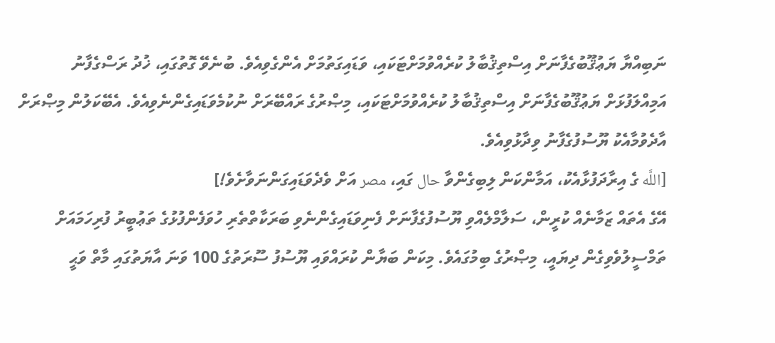ނަބިއްޔާ ޔަޢުޤޫބުގެފާނަށް އިސްތިޤުބާލު ކުރެއްވުމަށްޓަކައި، ވަޑައިގަތުމަށް އެންގެވިއެވެ. ބުނެވޭ ގޮތުގައި، ޚުދު ރަސްގެފާނު އަމިއްލަފުޅަށް ޔަޢުޤޫބުގެފާނަށް އިސްތިޤުބާލު ކުރެއްވުމަށްޓަކައި، މިޞްރުގެ ރައްބޭރަށް ނުކުމެވަޑައިގެންނެވިއެވެ. އެބޭކަލުން މިޞްރަށް އާދެވުމާއެކު ޔޫސުފުގެފާނު ވިދާޅުވިއެވެ.
[اللَّه ގެ އިރާދަފުޅާއެކު، އަމާންކަން ލިބިގެންވާ حال ގައި، مصر އަށް ވެދެވަޑައިގަންނަވާށެވެ!]
އޭގެ އެތައް ޒަމާނެއް ކުރީން، ސަލާމްލެއްވި ޔޫސުފުގެފާނަށް ފެނިވަޑައިގެންނެވި ބަރަކާތްތެރި ހުވަފެންފުޅުގެ ތަޢުބީރު ފުރިހަމައަށް ތަމްސީލުވެވިގެން ދިޔައީ، މިޞްރުގެ ބިމުގައެވެ. މިކަން ބަޔާން ކުރައްވައި ޔޫސުފު ސޫރަތުގެ 100 ވަނަ އާޔަތުގައި މާތް ވަޙީ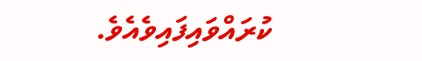ކުރައްވައިފައިވެއެވެ.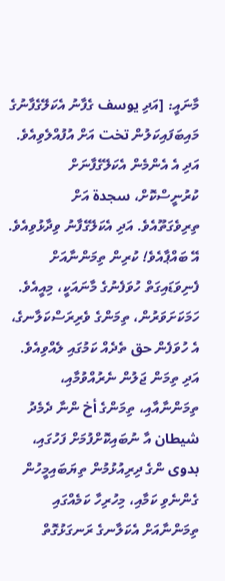މާނައީ: [އަދި يوسف ގެފާނު އެކަލޭގެފާނުގެ މައިބަފައިކަލުން تخت އަށް އުފުއްލެވިއެވެ. އަދި އެ އެންމެން އެކަލޭގެފާނަށް ކުރުނީސްކޮށް، سجدة އަށް ތިރިވެގަތޫއެވެ. އަދި އެކަލޭގެފާނު ވިދާޅުވިއެވެ. އޭ ބައްޕާއެވެ! ކުރިން ތިމަންނާއަށް ފެނިވަޑައިގަތް ހުވަފެނުގެ މާނައަކީ، މިއީއެވެ. ހަމަކަށަވަރުން، ތިމަންގެ ވެރިރަސްކަލާނގެ، އެ ހުވަފެން حق ތެދެއް ކަމުގައި ލެއްވިއެވެ. އަދި ތިމަން ޖަލުން ނެރުއްވުމާއި، ތިމަންނާއާއި، ތިމަންގެ أخ ންނާ ދެމެދު شيطان އާ ނުބައިކޮށްފުމަށް ފަހުގައި، بدوى ންގެ ދިރިއުޅުމުން ތިޔަބައިމީހުން ގެންނެވި ކަމާއި، މިހުރިހާ ކަމެއްގައި ތިމަންނާއަށް އެކަލާނގެ ރަނގަޅުގޮތް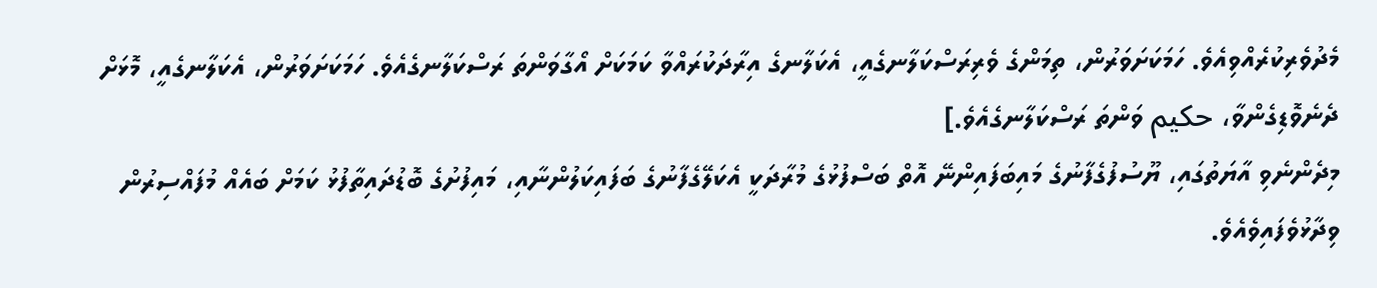މެދުވެރިކުރެއްވިއެވެ. ހަމަކަށަވަރުން، ތިމަންގެ ވެރިރަސްކަލާނގެއީ، އެކަލާނގެ އިރާދަކުރައްވާ ކަމަކަށް އޯގާވަންތަ ރަސްކަލާނގެއެވެ. ހަމަކަށަވަރުން، އެކަލާނގެއީ، މޮޅަށް ދެނެވޮޑިގެންވާ، حكيم ވަންތަ ރަސްކަލާނގެއެވެ.]
މިދެންނެވި އާޔަތުގައި، ޔޫސުފުގެފާނުގެ މައިބަފައިންނޭ އޮތް ބަސްފުޅުގެ މުރާދަކީ އެކަލޭގެފާނުގެ ބަފައިކަލުންނާއި، މައިފުށުގެ ބޮޑުދައިތާފުޅު ކަމަށް ބައެއް މުފައްސިރުން ވިދާޅުވެފައިވެއެވެ.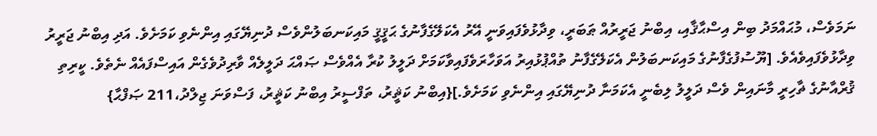ނަމަވެސް، މުޙައްމަދު ބިން އިސްޙާޤާއި، އިބްނު ޖަރީރުއް ޠަބަރީ، ވިދާޅުވެފައިވަނީ އޭރު އެކަލޭގެފާނުގެ ޙަޤީޤީ މައިކަނބަލުންވެސް ދުނިޔޭގައި އިންނެވި ކަމަށެވެ. އަދި އިބްނު ޖަރީރު ވިދާޅުވެފައިވެއެވެ. [ޔޫސުފުގެފާނުގެ މައިކަނބަލުން އެކަލޭގެފާނު ތުއްޕުޅުއިރު އަވަހާރަވެފައިވާކަމަށް ދަލީލު ކުރާ އެއްވެސް ޞައްޙަ ދަލީލެއް ވާރިދުވެގެން އައިސްފައެއް ނެތެވެ. ކީރިތި ޤުރްއާނުގެ ޡާހިރީ މާނައިން ވެސް ދަލީލު ލިބެނީ އެކަމަނާ ދުނިޔޭގައި އިންނެވި ކަމަށެވެ.]{އިބްނު ކަޘީރު، ތަފްސީރު އިބްނު ކަޘީރު، ފަސްވަނަ ޖިލްދު،211 ޞަފްޙާ}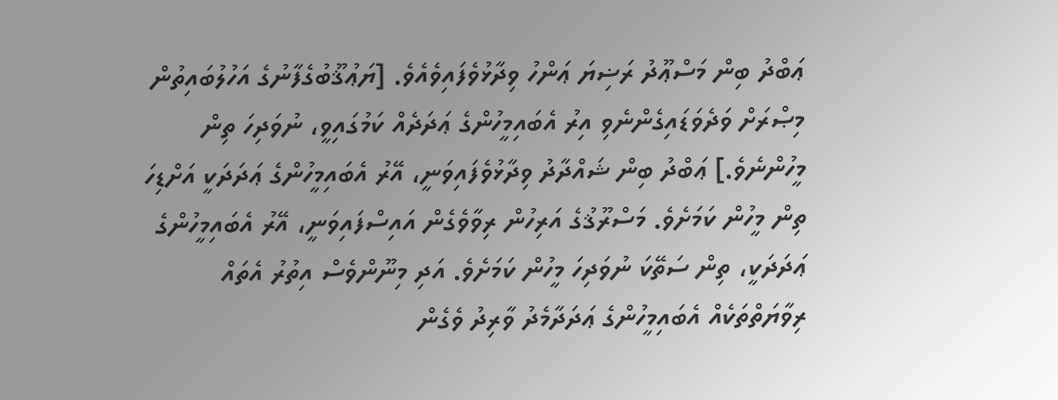ޢަބްދު ބިން މަސްޢޫދު ރަޟިޔަ ޢަންހު ވިދާޅުވެފައިވެއެވެ. [ޔަޢުޤޫބުގެފާނުގެ އަހުލުބައިތުން މިޞްރަށް ވަދެވަޑައިގެންނެވި އިރު އެބައިމީހުންގެ ޢަދަދެއް ކަމުގައިވީ، ނުވަދިހަ ތިން މީހުންނެވެ.] ޢަބްދު ބިން ޝައްދާދު ވިދާޅުވެފައިވަނީ، އޭރު އެބައިމީހުންގެ ޢަދަދަކީ އަށްޑިހަ ތިން މީހުން ކަމަށެވެ. މަސްރޫޤުގެ އަރިހުން ރިވާވެގެން އައިސްފައިވަނީ، އޭރު އެބައިމީހުންގެ ޢަދަދަކީ، ތިން ސަތޭކަ ނުވަދިހަ މީހުން ކަމަށެވެ. އަދި މިނޫންވެސް އިތުރު އެތައް ރިވާޔަތްތަކެއް އެބައިމީހުންގެ ޢަދަދާމެދު ވާރިދު ވެގެން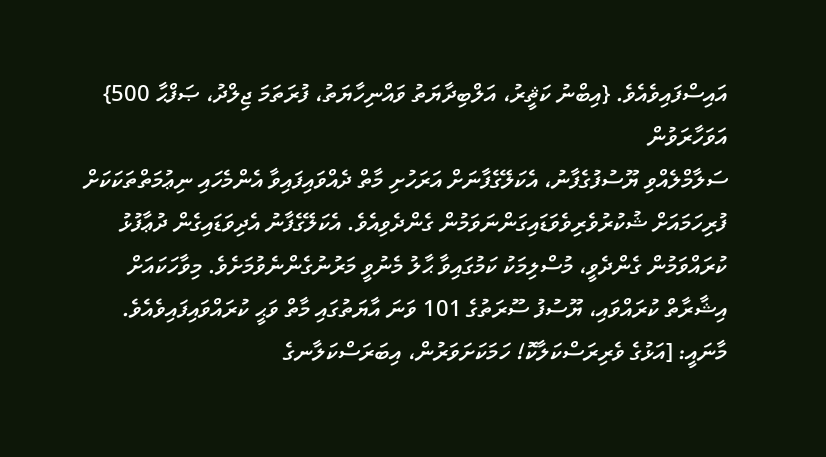އައިސްފައިވެއެވެ. {އިބްނު ކަޘީރު، އަލްބިދާޔަތު ވައްނިހާޔަތު، ފުރަތަމަ ޖިލްދު، ޞަފްޙާ 500}
އަވަހާރަވުން
ސަލާމްލެއްވި ޔޫސުފުގެފާނު، އެކަލޭގެފާނަށް އަރަހުށި މާތް ދެއްވައިފައިވާ އެންމެހައި ނިޢުމަތްތަކަކަށް ފުރިހަމައަށް ޝުކުރުވެރިވެވަޑައިގަންނަވަމުން ގެންދެވިއެވެ. އެކަލޭގެފާނު އެދިވަޑައިގެން ދުޢާފުޅު ކުރައްވަމުން ގެންދެވީ، މުސްލިމަކު ކަމުގައިވާ ޙާލު މެނުވީ މަރުނުގެންނެވުމަށެވެ. މިވާހަކައަށް އިޝާރާތް ކުރައްވައި، ޔޫސުފު ސޫރަތުގެ 101 ވަނަ އާޔަތުގައި މާތް ވަޙީ ކުރައްވައިފައިވެއެވެ.
މާނައީ: [އަޅުގެ ވެރިރަސްކަލާކޮ! ހަމަކަށަވަރުން، އިބަރަސްކަލާނގެ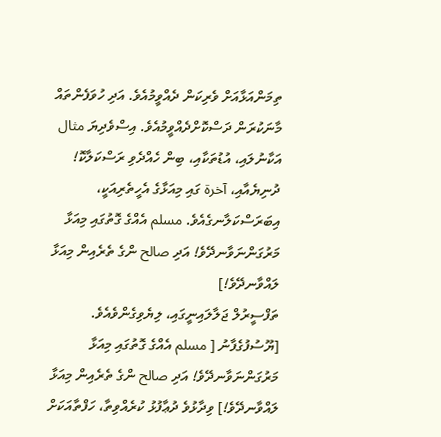ތިމަންއަޅާއަށް ވެރިކަން ދެއްވީމުއެވެ. އަދި ހުވަފެންތައް މާނަކުރަން ދަސްކޮށްދެއްވީމުއެވެ. އިސްވެދިޔަ مثال އަކާނުލައި، އުޑުތަކާއި، ބިން ހެއްދެވި ރަސްކަލާކޮ! ދުނިޔެއާއި، آخرة ގައި މިއަޅާގެ އެހީތެރިއަކީ، އިބަރަސްކަލާނގެއެވެ. مسلم އެއްގެ ގޮތުގައި މިއަޅާ މަރުގަންނަވާނދޭވެ! އަދި صالح ންގެ ތެރެއިން މިއަޅާ ލައްވާނދޭވެ!]
ތަފްސީރުލް ޖަލާލައިނީގައި، ލިޔެވިގެންވެއެވެ. [ޔޫސުފުގެފާނު [ مسلم އެއްގެ ގޮތުގައި މިއަޅާ މަރުގަންނަވާނދޭވެ! އަދި صالح ންގެ ތެރެއިން މިއަޅާ ލައްވާނދޭވެ!] ވިދާޅުވެ ދުޢާފުޅު ކުރެއްވިތާ، ހަފްތާއަކަށް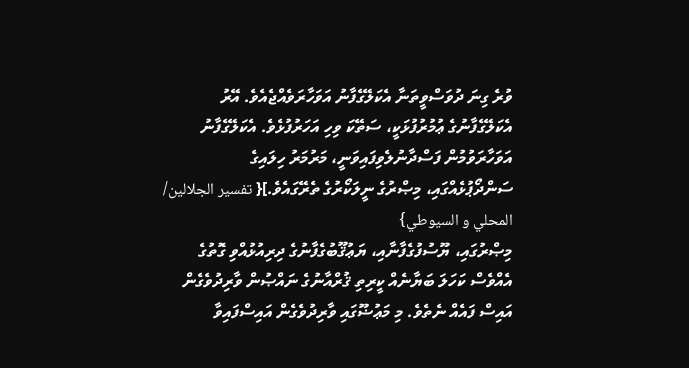ވުރެ ގިނަ ދުވަސްވީތަނާ އެކަލޭގެފާނު އަވަހާރަވެއްޖެއެވެ. އޭރު އެކަލޭގެފާނުގެ ޢުމުރުފުޅަކީ، ސަތޭކަ ވިހި އަހަރުފުޅެވެ. އެކަލޭގެފާނު އަވަހާރަވުމުން ފަސްދާނުލެވިފައިވަނީ، މަރުމަރު ހިލައިގެ ސަންދޯޕުޅެއްގައި، މިޞްރުގެ ނީލަކޯރުގެ ތެރޭގައެވެ.]{ تفسير الجلالين/ المحلي و السيوطي}
މިޞްރުގައި، ޔޫސުފުގެފާނާއި، ޔަޢުޤޫބުގެފާނުގެ ދިރިއުޅުއްވި ގޮތުގެ އެއްވެސް ކަހަލަ ބަޔާނެއް ކީރިތި ޤުރްއާނުގެ ނައްޞުން ވާރިދުވެގެން އައިސް ފައެއް ނެތެވެ. މި މަޢުޟޫގައި ވާރިދުވެގެން އައިސްފައިވާ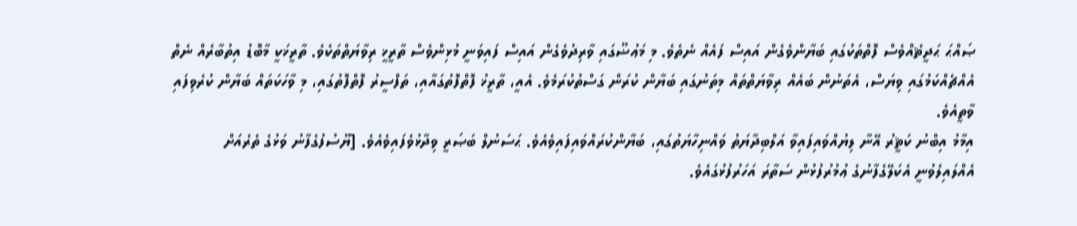ޞައްޙަ ޙަދީޘެއްވެސް ފޮތްތަކުގައި ބަޔާންވެގެން އައިސް ފައެއް ނެތެވެ. މި މަޢުޟޫގައި ވާރިދުވެގެން އައިސް ފައިވަނީ މުޅިންވެސް ތާރީޚީ ރިވާޔަތްތަކެވެ. ތާރީޚަކީ މާބޮޑު އިތުބާރެއް ނެތް އެއްޗެއްކަމުގައި ވިޔަސް، އެތަނުން ބައެއް ރިވާޔަތްތައް މިތަނުގައި ބަޔާން ކުރަން ގަސްތުކުރަމެވެ. އެއީ، ތާރީޚު ފޮތްފޮތުގައާއި، ތަފްސީރު ފޮތްފޮތުގައި، މި ވާހަކަތައް ބަޔާން ކުރެވިފައި ވާތީއެވެ.
އިމާމު އިބްނު ކަޘީރު އޭނާ ލިޔުއްވައިފައިވާ އަލްބިދާޔަތު ވައްނިހާޔަތުގައި، ބަޔާންކުރައްވައިފައިވެއެވެ. ޙަސަނުލް ބަޞަރީ ވިދާޅުވެފައިވެއެވެ. [ޔޫސުފުގެފާނު ވަޅުގެ ތެރެއަށް އެއްލައިލެވުނީ އެކަލޭގެފާނުގެ ޢުމުރުފުޅުން ސަތާރަ އަހަރުފުޅުގައެވެ.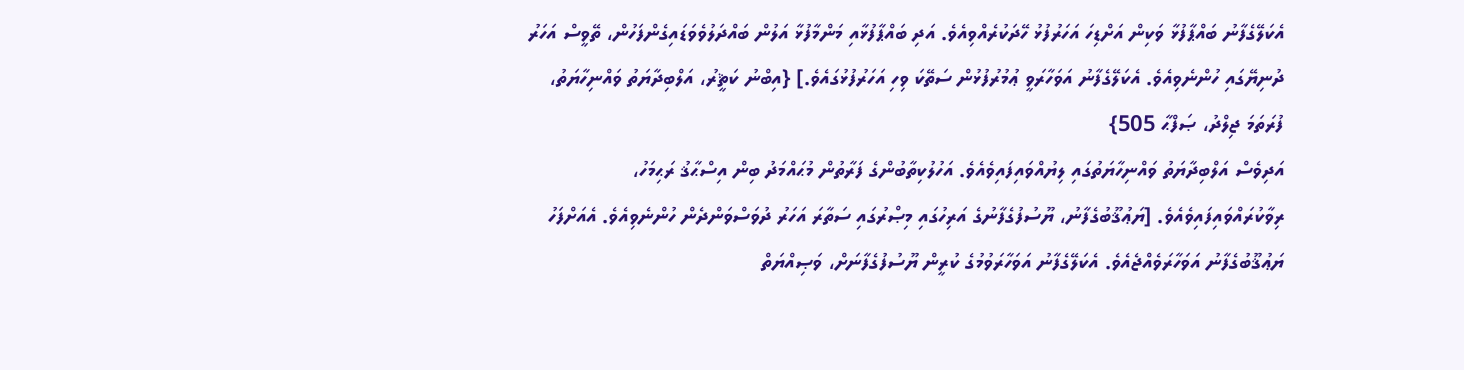އެކަލޭގެފާނު ބައްޕާފުޅާ ވަކިން އަށްޑިހަ އަހަރުފުޅު ހޭދަކުރެއްވިއެވެ. އަދި ބައްޕާފުޅާއި މަންމާފުޅާ އަލުން ބައްދަލުވެވަޑައިގެންފަހުން، ތޭވީސް އަހަރު ދުނިޔޭގައި ހުންނެވިއެވެ. އެކަލޭގެފާނު އަވަހާރަވީ ޢުމުރުފުޅުން ސަތޭކަ ވިހި އަހަރުފުޅުގައެވެ.] {އިބްނު ކަޘީރު، އަލްބިދާޔަތު ވައްނިހާޔަތު، ފުރަތަމަ ޖިލްދު، ޞަފްޙާ 505}
އަދިވެސް އަލްބިދާޔަތު ވައްނިހާޔަތުގައި ލިޔުއްވައިފައިވެއެވެ. އަހުލުކިތާބުންގެ ފަރާތުން މުޙައްމަދު ބިން އިސްޙާޤު ރަޙިމަހު، ރިވާކުރައްވައިފައިވެއެވެ. [ޔަޢުޤޫބުގެފާނު، ޔޫސުފުގެފާނުގެ އަރިހުގައި މިޞްރުގައި ސަތާރަ އަހަރު ދުވަސްވަންދެން ހުންނެވިއެވެ. އެއަށްފަހު ޔަޢުޤޫބުގެފާނު އަވަހާރަވެއްޖެއެވެ. އެކަލޭގެފާނު އަވަހާރަވުމުގެ ކުރީން ޔޫސުފުގެފާނަށް، ވަޞިއްޔަތް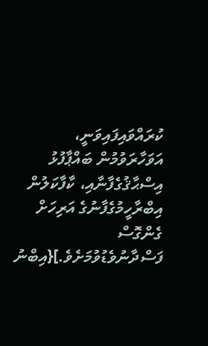ކުރައްވައިފައިވަނީ، އަވަހާރަވުމުން ބައްޕާފުޅު އިސްޙާޤުގެފާނާއި، ކާފާކަލުން އިބްރާހީމުގެފާނުގެ އަރިހަށް ގެންގޮސް ފަސްދާނުވެޑުވުމަށެވެ.]{އިބްނު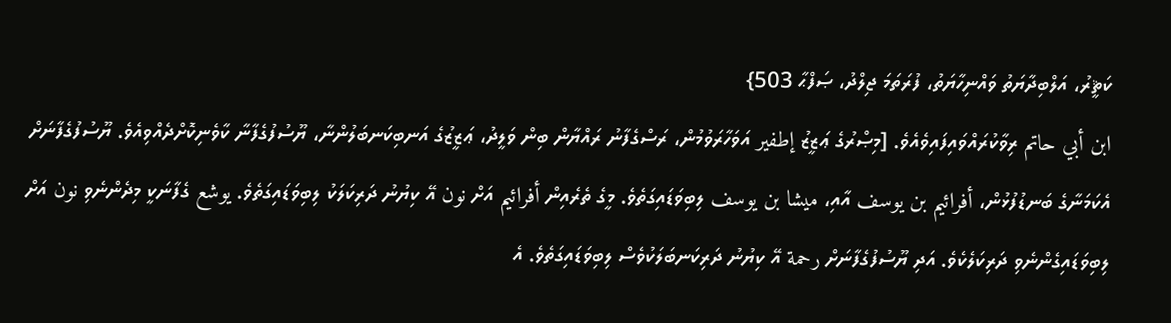ކަޘީރު، އަލްބިދާޔަތު ވައްނިހާޔަތު، ފުރަތަމަ ޖިލްދު، ޞަފްޙާ 503}
ابن أبي حاتم ރިވާކުރައްވައިފައިވެއެވެ. [މިޞްރުގެ ޢަޒީޒު إطفير އަވަހާރަވުމުން، ރަސްގެފާނު ރައްޔާން ބިން ވަލީދު، ޢަޒީޒުގެ އަނބިކަނބަލުންނާ، ޔޫސުފުގެފާނާ ކާވެނިކޮށްދެއްވިއެވެ. ޔޫސުފުގެފާނަށް އެކަމަނާގެ ބަނޑުފުޅުން، أفرائيم بن يوسف އާއި، ميشا بن يوسف ލިބިވަޑައިގަތެވެ. މީގެ ތެރެއިން أفرائيم އަށް نون އޭ ކިޔުނު ދަރިކަލަކު ލިބިވަޑައިގަތެވެ. يوشع ގެފާނަކީ މިދެންނެވި نون އަށް ލިބިވަޑައިގެންނެވި ދަރިކަލެކެވެ. އަދި ޔޫސުފުގެފާނަށް رحمة އޭ ކިޔުނު ދަރިކަނބަލަކުވެސް ލިބިވަޑައިގަތެވެ. އެ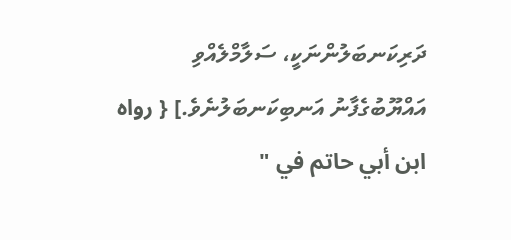ދަރިކަނބަލުންނަކީ، ސަލާމްލެއްވި އައްޔޫބުގެފާނު އަނބިކަނބަލުނެވެ.] { رواه ابن أبي حاتم في "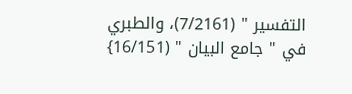التفسير " (7/2161)، والطبري في " جامع البيان " (16/151}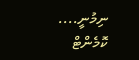ނިމުނީ....
ކޮމެންޓް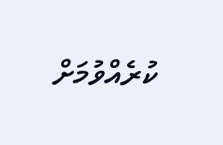ކުރެއްވުމަށް